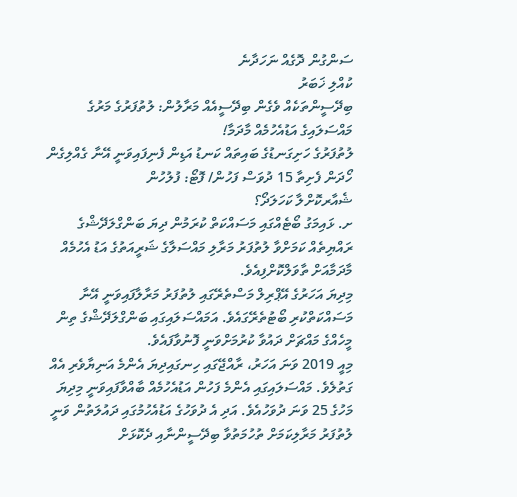ސަންގުން ދޮގެއް ނަހަދާނެ
ކުއްލި ޚަބަރު
ބިދޭސީންތަކެއް ވެގެން ބިދޭސީއެއް މަރާލުން: ލުތުފަރުގެ މަރުގެ މައްސަލައިގެ އަޑުއެހުމެއް މާދަމާ!
ލުތުފަރުގެ ހަށިގަނޑުގެ ބައިތައް ކަނޑު އަޑިން ފެނިފައިވަނީ އޭނާ ގެއްލިގެން ހޯދަން ފެށިތާ 15 ދުވަސް ފަހުން/ ފޮޓޯ: ފުލުހުން
ޝެއާރކޮށްލާ ކަހަލަދޯ؟
ށ. ޅައިމަގު ބޯޓެއްގައި މަސައްކަތް ކުރަމުން ދިޔަ ބަންގްލަދޭޝްގެ ރައްޔިތެއް ކަމަށްވާ ލުތުފަރު މަރާލި މައްސަލާގެ ޝަރީއަތުގެ އަޑު އެހުމެއް މާދަމާއަށް ތާވަލްކޮށްފިއެވެ.
މިދިޔަ އަހަރުގެ އޭޕްރިލް މަސްތެރޭގައި ލުތުފަރު މަރާލާފައިވަނީ އޭނާ މަސައްކަތްކުރި ބޯޓުތެރޭގައެވެ. އަމައްސަލައިގައި ބަންގްލަދޭޝްގެ ތިން މީހެއްގެ މައްޗަށް ދައުވާ ކުރުމަށްވަނީ ފޮނުވާފައެވެ.
މިއީ 2019 ވަނަ އަހަރު، ރާއްޖޭގައި ހިނގައިދިޔަ އެންމެ އަނިޔާވެރި އެއް ގަތުލެވެ. މައްސަލައިގައި އެންމެ ފަހުން އަޑުއެހުމެއް ބާއްވާފައިވަނީ މިދިޔަ މަހުގެ 25 ވަނަ ދުވަހުއެވެ. އަދި އެ ދުވަހުގެ އަޑުއެހުމުގައި ދައުލަތުން ވަނީ ލުތުފަރު މަރާލިކަމަށް ތުހުމަތުވާ ބިދޭސީންނާއި ދެކޮޅަށް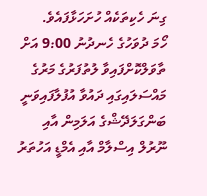ގިނަ ހެކިތަކެއް ހުށަހަޅާފައެވެ.
ހޯމަ ދުވަހުގެ ހެނދުނު 9:00 އަށް ތާވަލްކޮށްފައިވާ ލުތުފަރުގެ މަރުގެ މައްސަލައިގައި ދައުވާ އުފުލާފައިވަނީ ބަންގަލަދޭޝްގެ އަލަމިން އާއި ނޫރުލް އިސްލާމް އާއި އެމްޑީ އަހުތަރު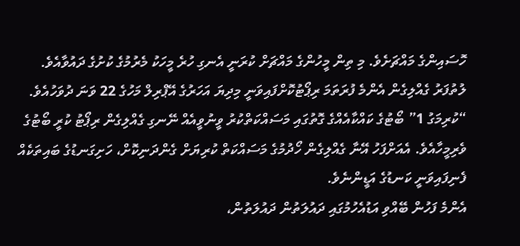ހޮސައިންގެ މައްޗަށެވެ. މި ތިން މީހުންގެ މައްޗަށް ކުރަނީ އެނގި ހުރެ މީހަކު މެރުމުގެ ކުށުގެ ދައުވާއެވެ.
ލުތުފަރު ގެއްލިގެން އެންމެ ފުރަތަމަ ރިޕޯޓުކޮށްފައިވަނީ މިދިޔަ އަހަރުގެ އޭޕްރިލް މަހުގެ 22 ވަނަ ދުވަހުއެވެ. “ކުރިމަގު 1” ބޯޓުގެ ކައްކާއެއްގެ ގޮތުގައި މަސައްކަތްކުރު ވީނުވީއެއް ނޭނގި ގެއްލިގެން ރިޕޯޓު ކުރީ ބޯޓުގެ ވެރިމީހާއެވެ. އެއަށްފަހު އޭނާ ގެއްލިގެން ހޯދުމުގެ މަސައްކަތް ކުރިޔަށް ގެންދަނިކޮށް، ހަށިގަނޑުގެ ބައިތަކެއް ފެނިފައިވަނީ ކަނޑުގެ އަޑީންނެވެ.
އެންމެ ފަހުން ބޭއްވި އަޑުއެހުމުގައި ދައުލަތުން ދައުލަތުން،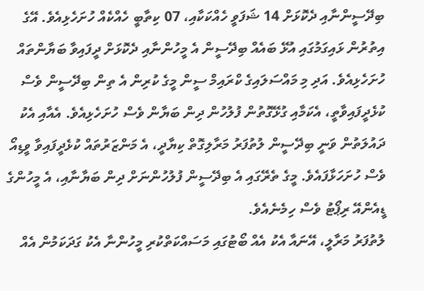ބިދޭސީންނާއި ދެކޮޅަށް 14 ޝަފަވީ ހެއްކަކާއި، 07 ކިތާބީ ހެއްކެއް ހުށަހެޅިއެވެ. އޭގެ އިތުރުން ޅައިގަމުގައި އުޅޭ ބައެއް ބިދޭސީން އެ މީހުންނާއި ދެކޮޅަށް ދީފައިވާ ބަޔާންތައް ހުށަހެޅިއެވެ. އަދި މި މައްސަލައިގެ ކްރައިމް ސީން މީގެ ކުރިން އެ ތިން ބިދޭސީން ވެސް ކުޅެދީފައިވާތީ، އެކަމާއި ގުޅޭގޮތުން ފުލުހުން ދިން ބަޔާން ވެސް ހުށަހެޅިއެވެ. އެއާއި އެކު ދައުލަތުން ވަނީ ބިދޭސީން ލުތުފަރު މަރާލިގޮތް ކިޔާދީ، އެ މަންޒަރުތައް ކުޅެދީފައިވާ ވީޑިއޯ ވެސް ހުށަހަޅާފައެވެ. މީގެ ތެރޭގައި އެ ބިދޭސީން ފުލުހުންނަށް ދިން ބަޔާނާއި، އެ މީހުންގެ ޑީއެންއޭ ރިޕޯޓު ވެސް ހިމެނެއެވެ.
ލުތުފަރު މަރާލީ، އޭނައާ އެކު އެއް ބޯޓުގައި މަސައްކަތްކުރި މީހުންނާ އެކު ގަދަކަމުން އެއް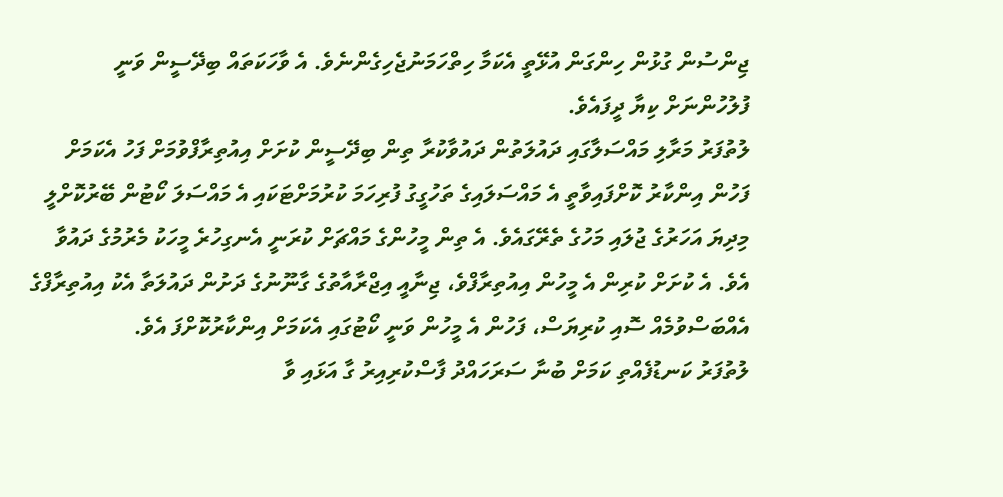ޖިންސުން ގުޅުން ހިންގަން އުޅޭތީ އެކަމާ ހިތްހަމަނުޖެހިގެންނެވެ. އެ ވާހަކަތައް ބިދޭސީން ވަނީ ފުލުހުންނަށް ކިޔާ ދީފައެވެ.
ލުތުފަރު މަރާލި މައްސަލާގައި ދައުލަތުން ދައުވާކުރާ ތިން ބިދޭސީން ކުށަށް އިއުތިރާފްވުމަށް ފަހު އެކަމަށް ފަހުން އިންކާރު ކޮށްފައިވާތީ އެ މައްސަލައިގެ ތަހުގީގު ފުރިހަމަ ކުރުމަށްޓަކައި އެ މައްސަލަ ކޯޓުން ބޭރުކޮށްލީ މިދިޔަ އަހަރުގެ ޖުލައި މަހުގެ ތެރޭގައެވެ. އެ ތިން މީހުންގެ މައްޗަށް ކުރަނީ އެނގިހުރެ މީހަކު މެރުމުގެ ދައުވާ އެވެ. އެ ކުށަށް ކުރިން އެ މީހުން އިއުތިރާފްވެ، ޖިނާއީ އިޖްރާއާތުގެ ގާނޫނުގެ ދަށުން ދައުލަތާ އެކު އިއުތިރާފްގެ އެއްބަސްވުމެއް ސޮއި ކުރިޔަސް، ފަހުން އެ މީހުން ވަނީ ކޯޓުގައި އެކަމަށް އިންކާރުކޮށްފަ އެވެ.
ލުތުފަރު ކަނޑުފެއްތި ކަމަށް ބުނާ ސަރަހައްދު ފާސްކުރިއިރު ގާ އަޅައި ވާ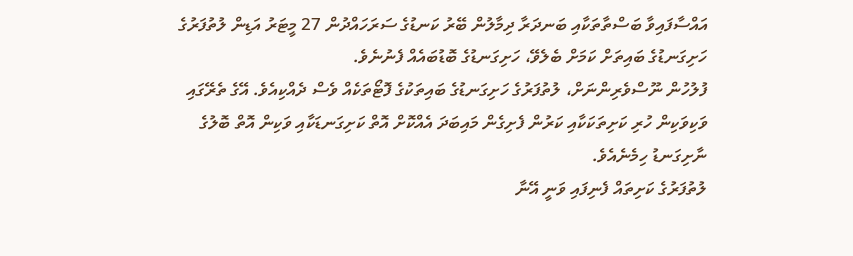އައްސާފައިވާ ބަސްތާތަކާއި ބަނދަރާ ދިމާލުން ބޭރު ކަނޑުގެ ސަރަހައްދުން 27 މީޓަރު އަޑިން ލުތުފަރުގެ ހަށިގަނޑުގެ ބައިތަށް ކަމަށް ބެލެވޭ، ހަށިގަނޑުގެ ބޮޑުބައެއް ފެނުނެވެ.
ފުލުހުން ނޫސްވެރިންނަށް، ލުތުފަރުގެ ހަށިގަނޑުގެ ބައިތަކުގެ ފޮޓޯތަކެއް ވެސް ދެއްކިއެވެ. އޭގެ ތެރޭގައި ވަކިވަކިން ހުރި ކަށިތަކަކާއި ކަރުން ފެށިގެން މައިބަދަ އެއްކޮށް އޮތް ކަށިގަނޑަކާއި ވަކިން އޮތް ބޮލުގެ ނާށިގަނޑު ހިމެނެއެވެ.
ލުތުފަރުގެ ކަށިތައް ފެނިފައި ވަނީ އޭނާ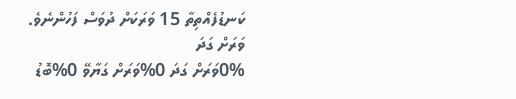ކަނޑުފެއްތިތާ 15 ވަރަކަށް ދުވަސް ފަހުންނެވެ.
ވަރަށް ގަދަ
0%ވަރަށް ގަދަ 0%ވަރަށް ގަޔާވޭ 0%ބޮޑު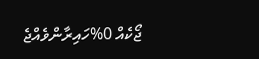ޖޯކެއް 0%ހައިރާންވެއްޖެ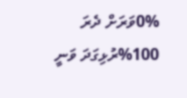0%ވަރަށް ދެރަ 100%ރުޅިގަދަ ވަނީ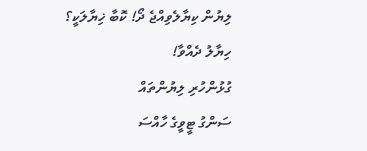ލިޔުން ކިޔާލެވިއްޖެ ދޯ! ކޮބާ ޚިޔާލަކީ؟
ހިޔާލު ދެއްވާ!
ގުޅުންހުރި ލިޔުންތައް
ސަންގު ޓީވީގެ ހާއްސަ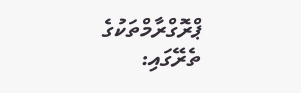ޕްރޮގްރާމްތަކުގެ ތެރޭގައި: